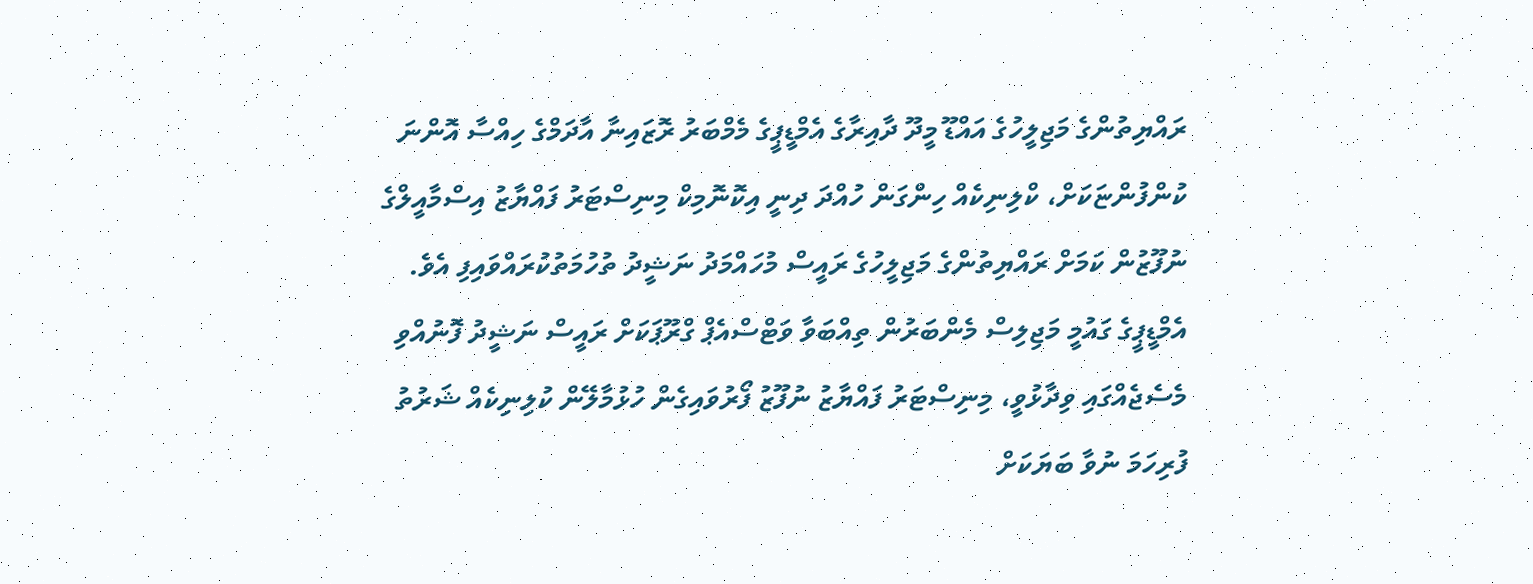ރައްޔިތުންގެ މަޖިލީހުގެ އައްޑޫ މީދޫ ދާއިރާގެ އެމްޑީޕީގެ މެމްބަރު ރޮޒައިނާ އާދަމްގެ ހިއްސާ އޮންނަ ކުންފުންޏަކަށް، ކްލިނިކެއް ހިންގަން ހުއްދަ ދިނީ އިކޮނޮމިކް މިނިސްޓަރު ފައްޔާޒު އިސްމާއީލްގެ ނުފޫޒުން ކަމަށް ރައްޔިތުންގެ މަޖިލީހުގެ ރައީސް މުހައްމަދު ނަޝީދު ތުހުމަތުކުރައްވައިފި އެވެ.
އެމްޑީޕީގެ ގައުމީ މަޖިލިސް މެންބަރުން ތިއްބަވާ ވަޓްސްއެޕް ގްރޫޕަކަށް ރައީސް ނަޝީދު ފޮނުއްވި މެސެޖެއްގައި ވިދާޅުވީ، މިނިސްޓަރު ފައްޔާޒު ނުފޫޒު ފޯރުވައިގެން ހުޅުމާލޭން ކުލިނިކެއް ޝަރުތު ފުރިހަމަ ނުވާ ބަޔަކަށް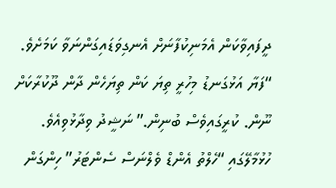ދީފައިވާކަން އެމަނިކުފާނަށް އެނގިވަޑައިގަންނަވާ ކަމަށެވެ. “ފަޔާ އަޅުގަނޑު މިހުރީ ތިޔަ ކަން ތިޔަހެން ދާން ދޫކުރާކަށް ނޫން. ކުރީގައިވެސް ބުނިން.” ނަޝީދު ވިދާޅުވިއެވެ.
ހުޅުމާލޭގައި “ހެލްތު އެންޑް ވެލްނަސް ސެންޓަރު” ހިންގަން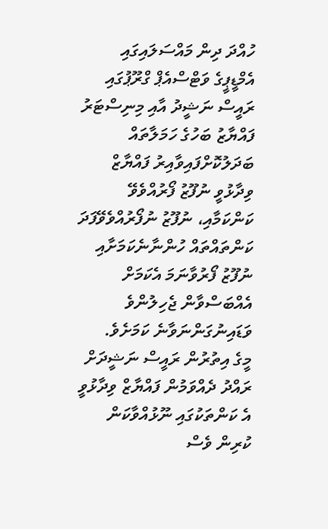ހުއްދަ ދިން މައްސަލައިގައި އެމްޑީޕީގެ ވަޓްސްއެޕް ގްރޫޕުގައި ރައީސް ނަޝީދު އާއި މިނިސްޓަރު ފައްޔާޒު ބަހުގެ ހަމަލާތައް ބަދަލުކޮށްފައިވާއިރު ފައްޔާޒް ވިދާޅުވީ ނުފޫޒު ފޯރުއްވެވޭ ކަންކަމާއި، ނުފޫޒު ނުފޯރުއްވެވޭފަދަ ކަންތައްތައް ހުންނާނެކަމަށާއި ނުފޫޒު ފޯރުވާނަމަ އެކަމަށް އެއްބަސްވާން ޖެހިލުންވެ ވަޑައިނުގަންނަވާނެ ކަމަށެވެ.
މީގެ އިތުރުން ރައީސް ނަޝީދަށް ރައްދު ދެއްވަމުން ފައްޔާޒް ވިދާޅުވީ އެ ކަންތަކުގައި ނޫޅުއްވާކަން ކުރިން ވެސް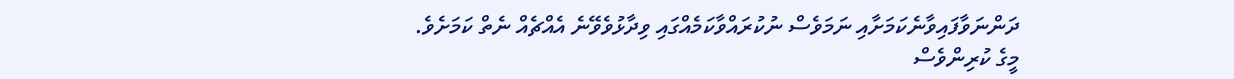ދަންނަވާފައިވާނެކަމަށާއި ނަމަވެސް ނުކުރައްވާކަމެއްގައި ވިދާޅުވެވޭނެ އެއްޗެއް ނެތް ކަމަށެވެ.
މީގެ ކުރިންވެސް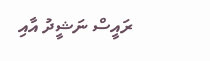ރައީސް ނަޝީދު އާއި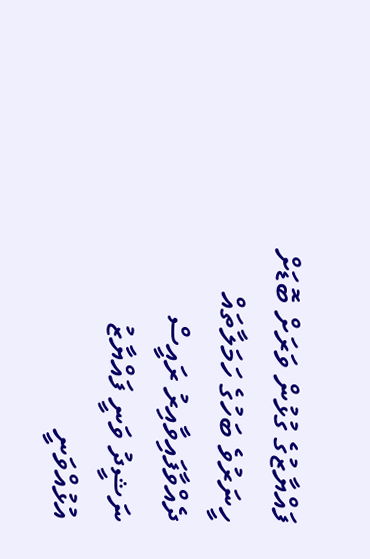ފައްޔާޒުގެ ގުޅުން ވަރަށް ބޮޑަށް ހީނަރުވެ ބަހުގެ ހަމަލާތައް ދެއްވާފައިވާއިރު ރައީސް ނަޝީދު ވަނީ ފައްޔާޒު އުޅުއްވަނީ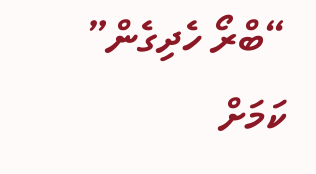“ބްރޯ ހެދިގެން” ކަމަށް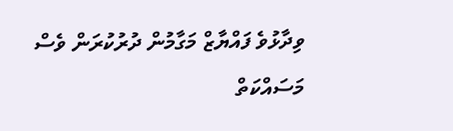ވިދާޅުވެ ފައްޔާޒް މަގާމުން ދުރުކުރަން ވެސް މަސައްކަތް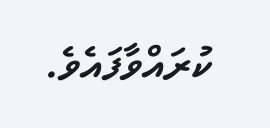ކުރައްވާފައެވެ.